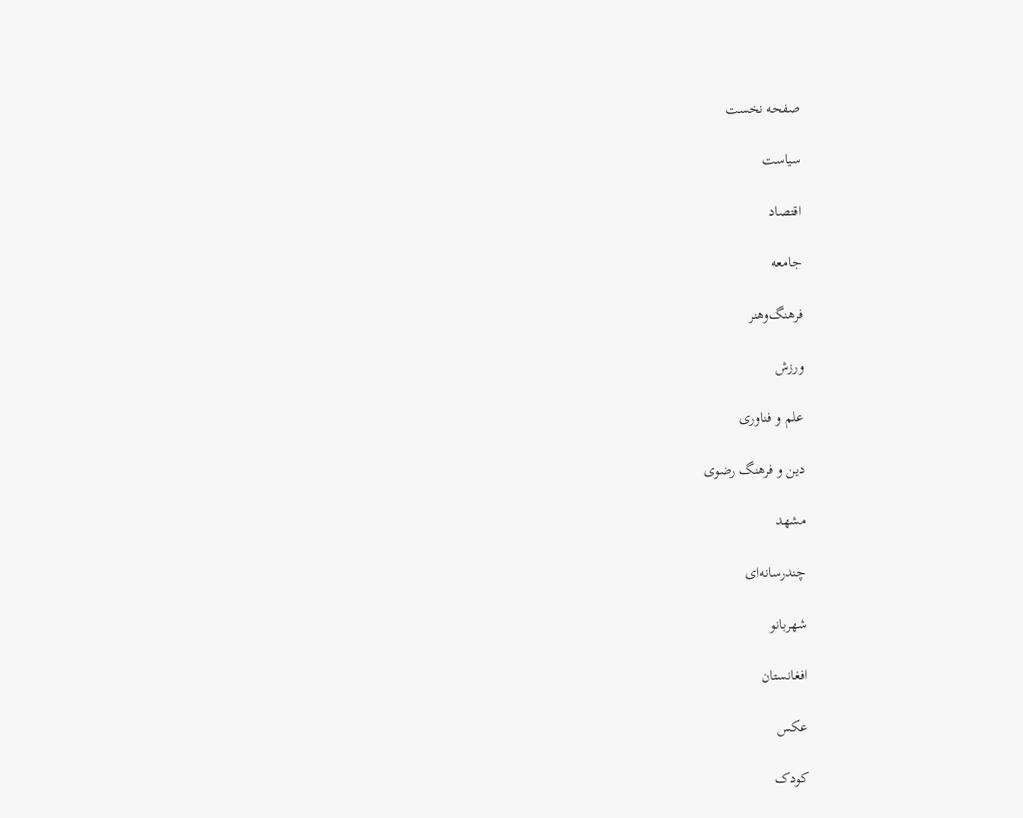صفحه نخست

سیاست

اقتصاد

جامعه

فرهنگ‌وهنر

ورزش

علم و فناوری

دین و فرهنگ رضوی

مشهد

چندرسانه‌ای

شهربانو

افغانستان

عکس

کودک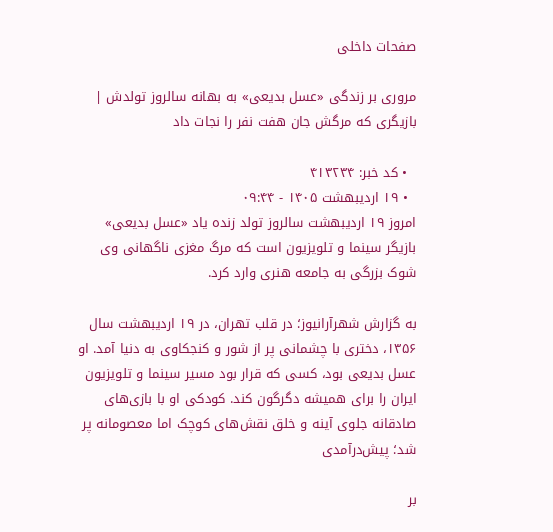صفحات داخلی

مروری بر زندگی «عسل بدیعی» به بهانه سالروز تولدش | بازیگری که مرگش جان هفت نفر را نجات داد

  • کد خبر: ۴۱۳۲۳۴
  • ۱۹ ارديبهشت ۱۴۰۵ - ۰۹:۴۴
امروز ۱۹ اردیبهشت سالروز تولد زنده یاد «عسل بدیعی» بازیگر سینما و تلویزیون است که مرگ مغزی ناگهانی وی شوک بزرگی به جامعه هنری وارد کرد.

به گزارش شهرآرانیوز؛ در قلب تهران، در ۱۹ اردیبهشت سال ۱۳۵۶، دختری با چشمانی پر از شور و کنجکاوی به دنیا آمد. او عسل بدیعی بود، کسی که قرار بود مسیر سینما و تلویزیون ایران را برای همیشه دگرگون کند. کودکی او با بازی‌های صادقانه جلوی آینه و خلق نقش‌های کوچک اما معصومانه پر شد؛ پیش‌درآمدی

بر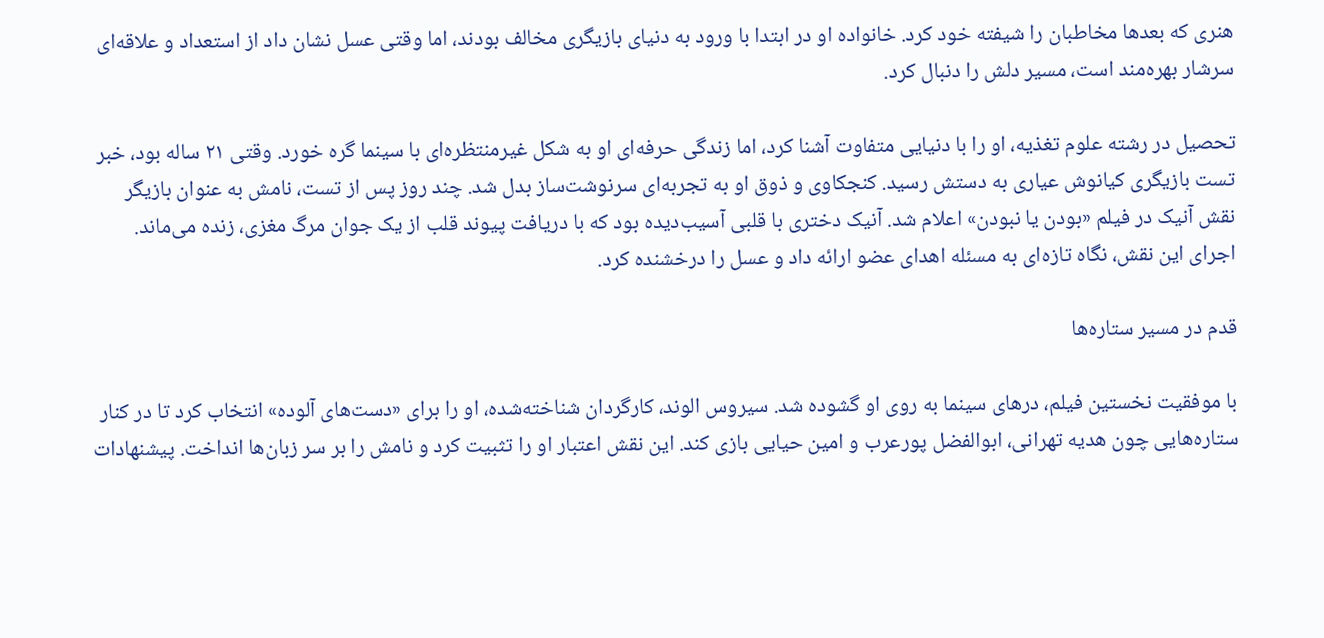هنری که بعدها مخاطبان را شیفته خود کرد. خانواده او در ابتدا با ورود به دنیای بازیگری مخالف بودند، اما وقتی عسل نشان داد از استعداد و علاقه‌ای سرشار بهره‌مند است، مسیر دلش را دنبال کرد.

تحصیل در رشته علوم تغذیه، او را با دنیایی متفاوت آشنا کرد، اما زندگی حرفه‌ای او به شکل غیرمنتظره‌ای با سینما گره خورد. وقتی ۲۱ ساله بود، خبر تست بازیگری کیانوش عیاری به دستش رسید. کنجکاوی و ذوق او به تجربه‌ای سرنوشت‌ساز بدل شد. چند روز پس از تست، نامش به عنوان بازیگر نقش آنیک در فیلم «بودن یا نبودن» اعلام شد. آنیک دختری با قلبی آسیب‌دیده بود که با دریافت پیوند قلب از یک جوان مرگ مغزی، زنده می‌ماند. اجرای این نقش، نگاه تازه‌ای به مسئله اهدای عضو ارائه داد و عسل را درخشنده کرد.

قدم در مسیر ستاره‌ها

با موفقیت نخستین فیلم، درهای سینما به روی او گشوده شد. سیروس الوند، کارگردان شناخته‌شده، او را برای «دست‌های آلوده» انتخاب کرد تا در کنار ستاره‌هایی چون هدیه تهرانی، ابوالفضل پورعرب و امین حیایی بازی کند. این نقش اعتبار او را تثبیت کرد و نامش را بر سر زبان‌ها انداخت. پیشنهادات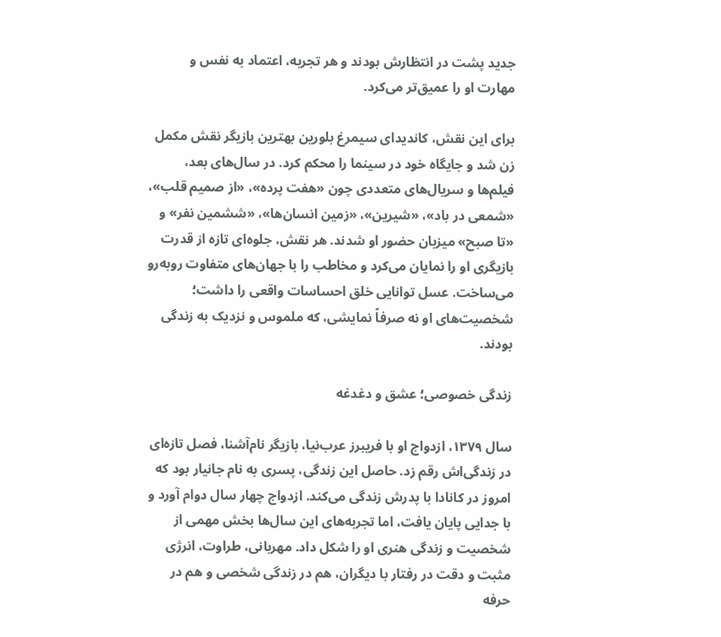جدید پشت در انتظارش بودند و هر تجربه، اعتماد به نفس و مهارت او را عمیق‌تر می‌کرد.

برای این نقش، کاندیدای سیمرغ بلورین بهترین بازیگر نقش مکمل زن شد و جایگاه خود در سینما را محکم کرد. در سال‌های بعد، فیلم‌ها و سریال‌های متعددی چون «هفت پرده»، «از صمیم قلب»، «شمعی در باد»، «شیرین»، «زمین انسان‌ها»، «ششمین نفر» و «تا صبح» میزبان حضور او شدند. هر نقش، جلوه‌ای تازه از قدرت بازیگری او را نمایان می‌کرد و مخاطب را با جهان‌های متفاوت روبه‌رو می‌ساخت. عسل توانایی خلق احساسات واقعی را داشت؛ شخصیت‌های او نه صرفاً نمایشی، که ملموس و نزدیک به زندگی بودند.

زندگی خصوصی؛ عشق و دغدغه

سال ۱۳۷۹، ازدواج او با فریبرز عرب‌نیا، بازیگر نام‌آشنا، فصل تازه‌ای در زندگی‌اش رقم زد. حاصل این زندگی، پسری به نام جانیار بود که امروز در کانادا با پدرش زندگی می‌کند. ازدواج چهار سال دوام آورد و با جدایی پایان یافت، اما تجربه‌های این سال‌ها بخش مهمی از شخصیت و زندگی هنری او را شکل داد. مهربانی، طراوت، انرژی مثبت و دقت در رفتار با دیگران، هم در زندگی شخصی و هم در حرفه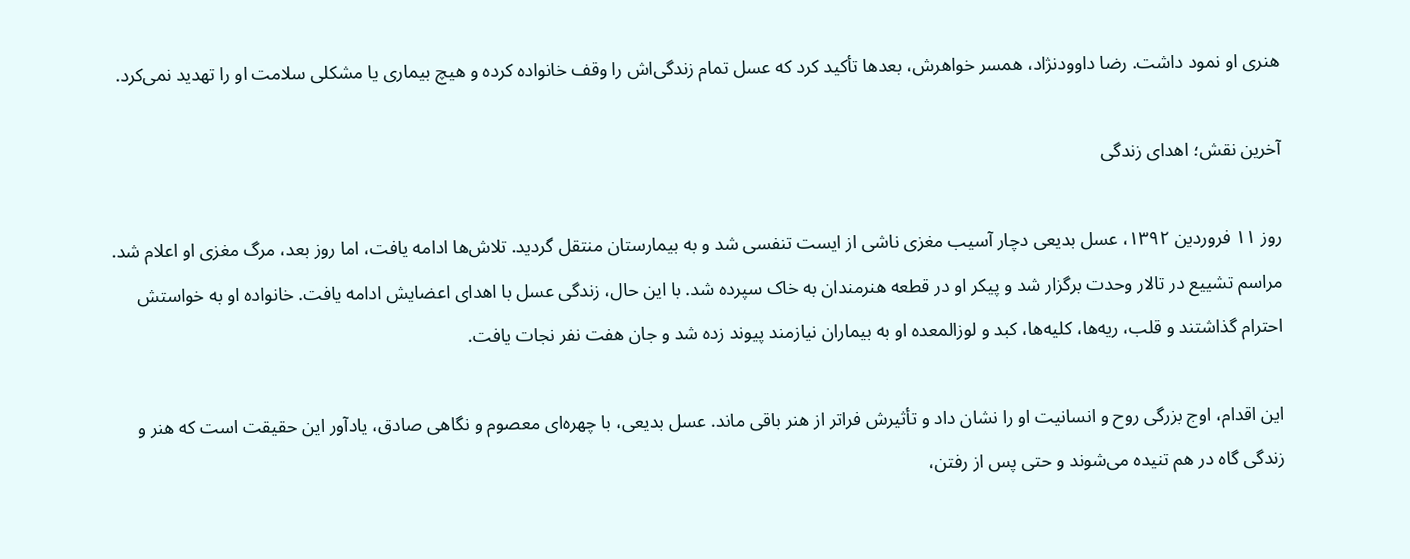هنری او نمود داشت. رضا داوودنژاد، همسر خواهرش، بعدها تأکید کرد که عسل تمام زندگی‌اش را وقف خانواده کرده و هیچ بیماری یا مشکلی سلامت او را تهدید نمی‌کرد.

آخرین نقش؛ اهدای زندگی

روز ۱۱ فروردین ۱۳۹۲، عسل بدیعی دچار آسیب مغزی ناشی از ایست تنفسی شد و به بیمارستان منتقل گردید. تلاش‌ها ادامه یافت، اما روز بعد، مرگ مغزی او اعلام شد. مراسم تشییع در تالار وحدت برگزار شد و پیکر او در قطعه هنرمندان به خاک سپرده شد. با این حال، زندگی عسل با اهدای اعضایش ادامه یافت. خانواده او به خواستش احترام گذاشتند و قلب، ریه‌ها، کلیه‌ها، کبد و لوزالمعده او به بیماران نیازمند پیوند زده شد و جان هفت نفر نجات یافت.

این اقدام، اوج بزرگی روح و انسانیت او را نشان داد و تأثیرش فراتر از هنر باقی ماند. عسل بدیعی، با چهره‌ای معصوم و نگاهی صادق، یادآور این حقیقت است که هنر و زندگی گاه در هم تنیده می‌شوند و حتی پس از رفتن،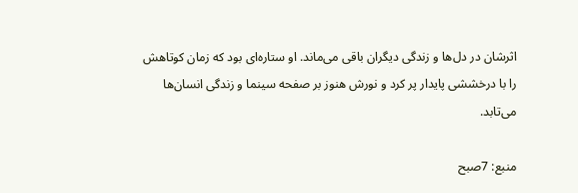اثرشان در دل‌ها و زندگی دیگران باقی می‌ماند. او ستاره‌ای بود که زمان کوتاهش را با درخششی پایدار پر کرد و نورش هنوز بر صفحه سینما و زندگی انسان‌ها می‌تابد.

منبع: 7صبح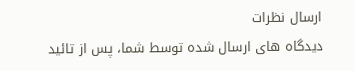ارسال نظرات
دیدگاه های ارسال شده توسط شما، پس از تائید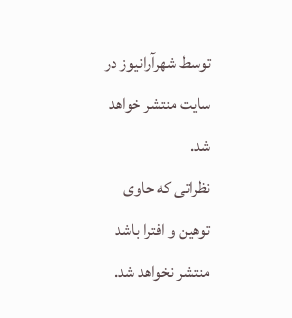توسط شهرآرانیوز در سایت منتشر خواهد شد.
نظراتی که حاوی توهین و افترا باشد منتشر نخواهد شد.